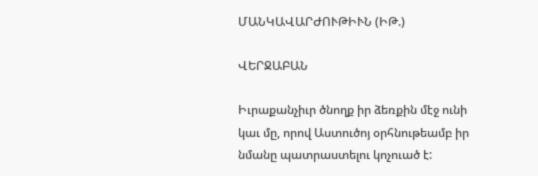ՄԱՆԿԱՎԱՐԺՈՒԹԻՒՆ (ԻԹ.)

ՎԵՐՋԱԲԱՆ

Իւրաքանչիւր ծնողք իր ձեռքին մէջ ունի կաւ մը, որով Աստուծոյ օրհնութեամբ իր նմանը պատրաստելու կոչուած է: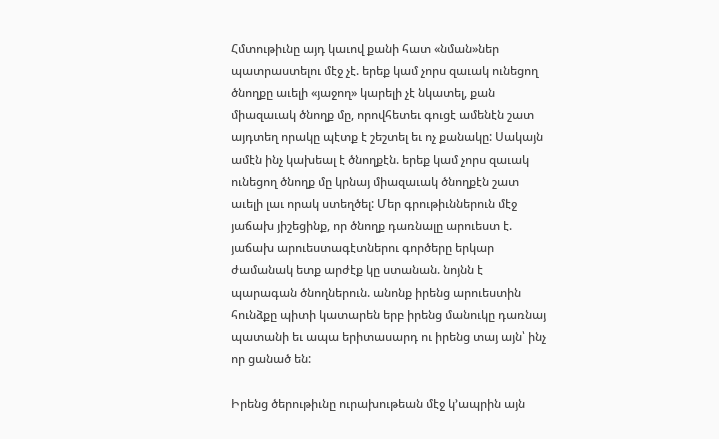Հմտութիւնը այդ կաւով քանի հատ «նման»ներ պատրաստելու մէջ չէ. երեք կամ չորս զաւակ ունեցող ծնողքը աւելի «յաջող» կարելի չէ նկատել, քան միազաւակ ծնողք մը, որովհետեւ գուցէ ամենէն շատ այդտեղ որակը պէտք է շեշտել եւ ոչ քանակը: Սակայն ամէն ինչ կախեալ է ծնողքէն. երեք կամ չորս զաւակ ունեցող ծնողք մը կրնայ միազաւակ ծնողքէն շատ աւելի լաւ որակ ստեղծել: Մեր գրութիւններուն մէջ յաճախ յիշեցինք, որ ծնողք դառնալը արուեստ է. յաճախ արուեստագէտներու գործերը երկար ժամանակ ետք արժէք կը ստանան. նոյնն է պարագան ծնողներուն. անոնք իրենց արուեստին հունձքը պիտի կատարեն երբ իրենց մանուկը դառնայ պատանի եւ ապա երիտասարդ ու իրենց տայ այն՝ ինչ որ ցանած են:

Իրենց ծերութիւնը ուրախութեան մէջ կ՚ապրին այն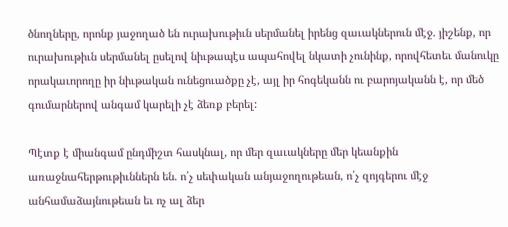ծնողները, որոնք յաջողած են ուրախութիւն սերմանել իրենց զաւակներուն մէջ. յիշենք, որ ուրախութիւն սերմանել ըսելով նիւթապէս ապահովել նկատի չունինք, որովհետեւ մանուկը որակաւորողը իր նիւթական ունեցուածքը չէ, այլ իր հոգեկանն ու բարոյականն է, որ մեծ գումարներով անգամ կարելի չէ ձեռք բերել:

Պէտք է միանգամ ընդմիշտ հասկնալ, որ մեր զաւակները մեր կեանքին առաջնահերթութիւններն են. ո՛չ սեփական անյաջողութեան, ո՛չ զոյգերու մէջ անհամաձայնութեան եւ ոչ ալ ձեր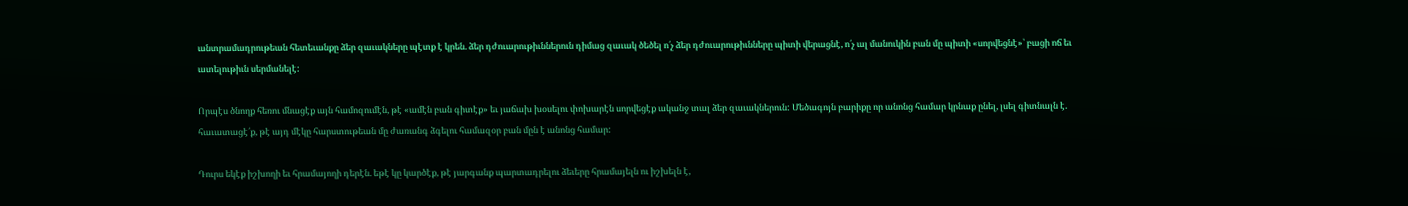անտրամադրութեան հետեւանքը ձեր զաւակները պէտք է կրեն. ձեր դժուարութիւններուն դիմաց զաւակ ծեծել ո՛չ ձեր դժուարութիւնները պիտի վերացնէ, ո՛չ ալ մանուկին բան մը պիտի «սորվեցնէ»՝ բացի ոճ եւ ատելութիւն սերմանելէ:

Որպէս ծնողք հեռու մնացէք այն համոզումէն, թէ «ամէն բան գիտէք» եւ յաճախ խօսելու փոխարէն սորվեցէք ականջ տալ ձեր զաւակներուն: Մեծագոյն բարիքը որ անոնց համար կրնաք ընել, լսել գիտնալն է. հաւատացէ՛ք, թէ այդ մէկը հարստութեան մը ժառանգ ձգելու համազօր բան մըն է անոնց համար:

Դուրս եկէք իշխողի եւ հրամայողի դերէն. եթէ կը կարծէք, թէ յարգանք պարտադրելու ձեւերը հրամայելն ու իշխելն է,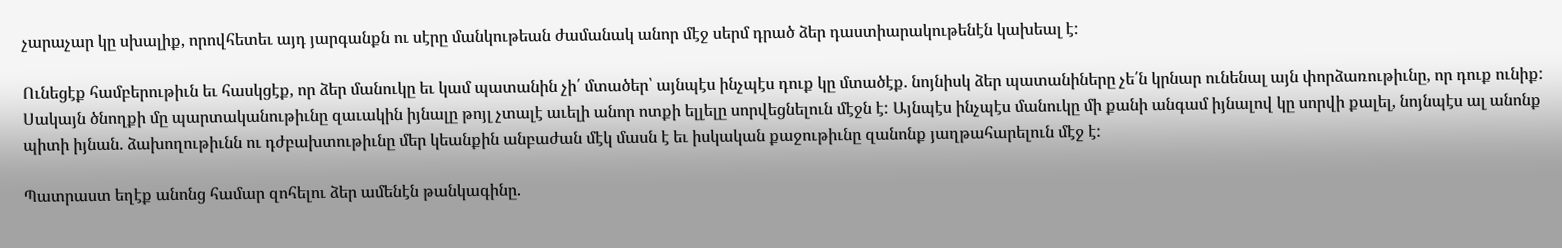չարաչար կը սխալիք, որովհետեւ այդ յարգանքն ու սէրը մանկութեան ժամանակ անոր մէջ սերմ դրած ձեր դաստիարակութենէն կախեալ է:

Ունեցէք համբերութիւն եւ հասկցէք, որ ձեր մանուկը եւ կամ պատանին չի՛ մտածեր՝ այնպէս ինչպէս դուք կը մտածէք. նոյնիսկ ձեր պատանիները չե՛ն կրնար ունենալ այն փորձառութիւնը, որ դուք ունիք: Սակայն ծնողքի մը պարտականութիւնը զաւակին իյնալը թոյլ չտալէ աւելի անոր ոտքի ելլելը սորվեցնելուն մէջն է: Այնպէս ինչպէս մանուկը մի քանի անգամ իյնալով կը սորվի քալել, նոյնպէս ալ անոնք պիտի իյնան. ձախողութիւնն ու դժբախտութիւնը մեր կեանքին անբաժան մէկ մասն է եւ իսկական քաջութիւնը զանոնք յաղթահարելուն մէջ է:

Պատրաստ եղէք անոնց համար զոհելու ձեր ամենէն թանկագինը.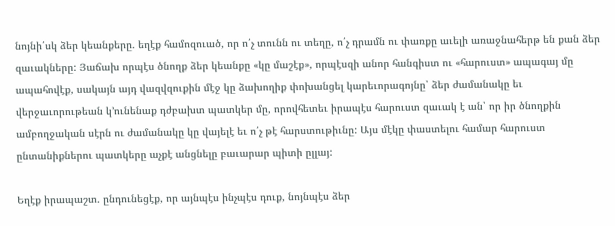նոյնի՛սկ ձեր կեանքերը. եղէք համոզուած, որ ո՛չ տունն ու տեղը, ո՛չ դրամն ու փառքը աւելի առաջնահերթ են քան ձեր զաւակները: Յաճախ որպէս ծնողք ձեր կեանքը «կը մաշէք», որպէսզի անոր հանգիստ ու «հարուստ» ապագայ մը ապահովէք, սակայն այդ վազվզուքին մէջ կը ձախողիք փոխանցել կարեւորագոյնը՝ ձեր ժամանակը եւ վերջաւորութեան կ՚ունենաք դժբախտ պատկեր մը, որովհետեւ իրապէս հարուստ զաւակ է ան՝ որ իր ծնողքին ամբողջական սէրն ու ժամանակը կը վայելէ եւ ո՛չ թէ հարստութիւնը: Այս մէկը փաստելու համար հարուստ ընտանիքներու պատկերը աչքէ անցնելը բաւարար պիտի ըլլայ:

Եղէք իրապաշտ. ընդունեցէք, որ այնպէս ինչպէս դուք, նոյնպէս ձեր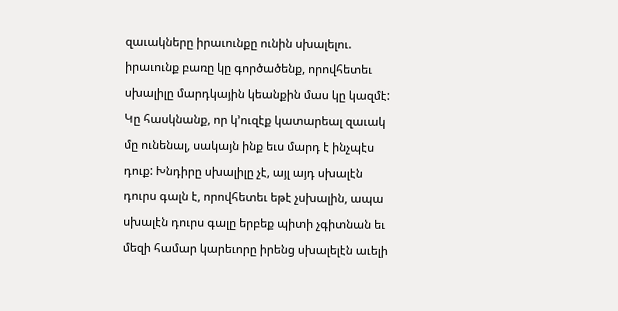զաւակները իրաւունքը ունին սխալելու. իրաւունք բառը կը գործածենք, որովհետեւ սխալիլը մարդկային կեանքին մաս կը կազմէ: Կը հասկնանք, որ կ՚ուզէք կատարեալ զաւակ մը ունենալ, սակայն ինք եւս մարդ է ինչպէս դուք: Խնդիրը սխալիլը չէ, այլ այդ սխալէն դուրս գալն է, որովհետեւ եթէ չսխալին, ապա սխալէն դուրս գալը երբեք պիտի չգիտնան եւ մեզի համար կարեւորը իրենց սխալելէն աւելի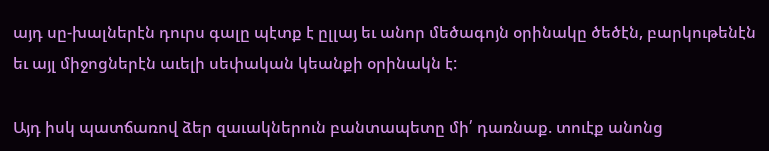այդ սը-խալներէն դուրս գալը պէտք է ըլլայ եւ անոր մեծագոյն օրինակը ծեծէն, բարկութենէն եւ այլ միջոցներէն աւելի սեփական կեանքի օրինակն է:

Այդ իսկ պատճառով ձեր զաւակներուն բանտապետը մի՛ դառնաք. տուէք անոնց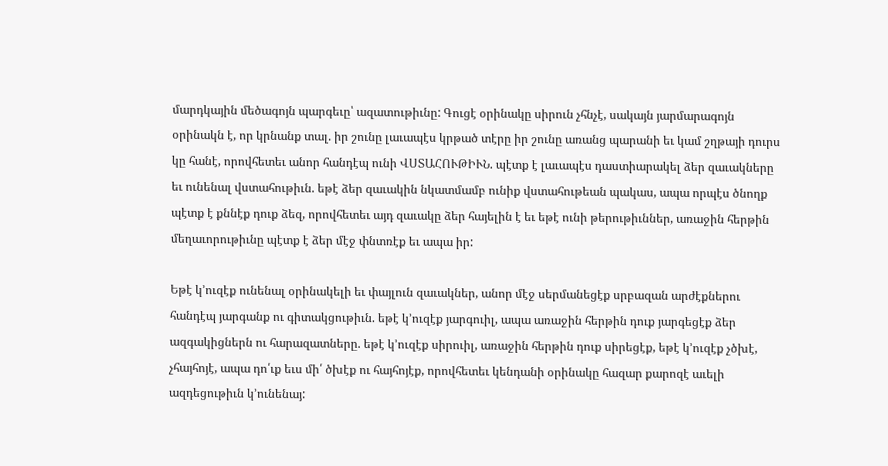մարդկային մեծագոյն պարգեւը՝ ազատութիւնը: Գուցէ օրինակը սիրուն չհնչէ, սակայն յարմարագոյն օրինակն է, որ կրնանք տալ. իր շունը լաւապէս կրթած տէրը իր շունը առանց պարանի եւ կամ շղթայի դուրս կը հանէ, որովհետեւ անոր հանդէպ ունի ՎՍՏԱՀՈՒԹԻՒՆ. պէտք է լաւապէս դաստիարակել ձեր զաւակները եւ ունենալ վստահութիւն. եթէ ձեր զաւակին նկատմամբ ունիք վստահութեան պակաս, ապա որպէս ծնողք պէտք է քննէք դուք ձեզ, որովհետեւ այդ զաւակը ձեր հայելին է եւ եթէ ունի թերութիւններ, առաջին հերթին մեղաւորութիւնը պէտք է ձեր մէջ փնտռէք եւ ապա իր:

Եթէ կ՚ուզէք ունենալ օրինակելի եւ փայլուն զաւակներ, անոր մէջ սերմանեցէք սրբազան արժէքներու հանդէպ յարգանք ու գիտակցութիւն. եթէ կ՚ուզէք յարգուիլ, ապա առաջին հերթին դուք յարգեցէք ձեր ազգակիցներն ու հարազատները. եթէ կ՚ուզէք սիրուիլ, առաջին հերթին դուք սիրեցէք, եթէ կ՚ուզէք չծխէ, չհայհոյէ, ապա դո՛ւք եւս մի՛ ծխէք ու հայհոյէք, որովհետեւ կենդանի օրինակը հազար քարոզէ աւելի ազդեցութիւն կ՚ունենայ: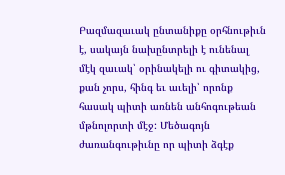Բազմազաւակ ընտանիքը օրհնութիւն է, սակայն նախընտրելի է ունենալ մէկ զաւակ՝ օրինակելի ու գիտակից, քան չորս, հինգ եւ աւելի՝ որոնք հասակ պիտի առնեն անհոգութեան մթնոլորտի մէջ: Մեծագոյն ժառանգութիւնը որ պիտի ձգէք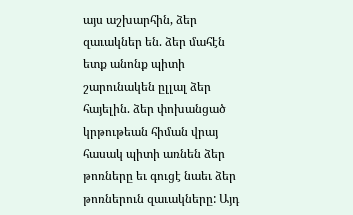այս աշխարհին, ձեր զաւակներ են. ձեր մահէն ետք անոնք պիտի շարունակեն ըլլալ ձեր հայելին. ձեր փոխանցած կրթութեան հիման վրայ հասակ պիտի առնեն ձեր թոռները եւ գուցէ նաեւ ձեր թոռներուն զաւակները: Այդ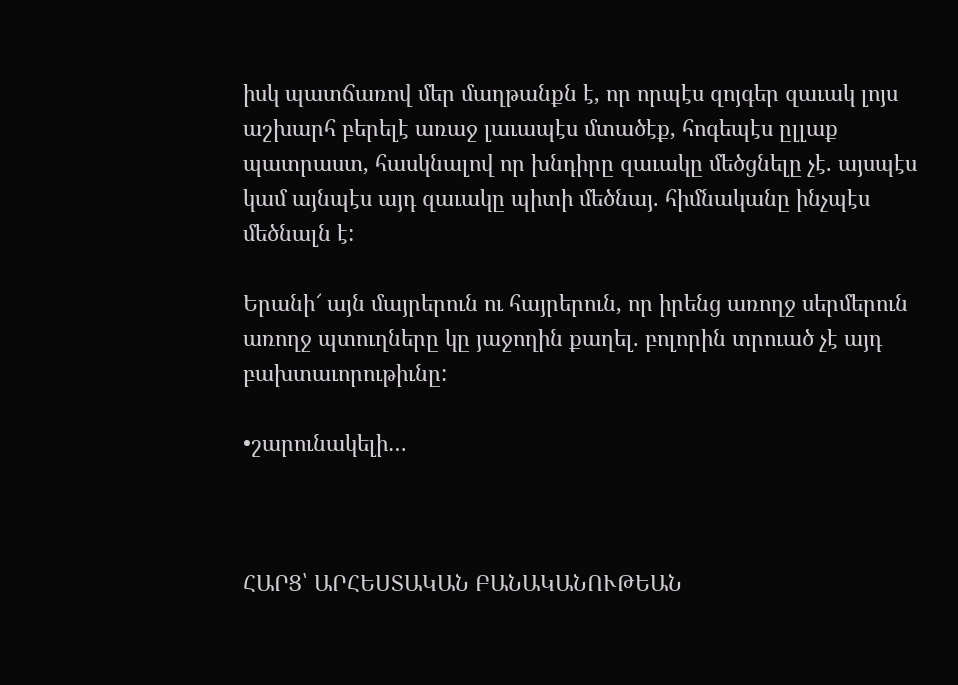իսկ պատճառով մեր մաղթանքն է, որ որպէս զոյգեր զաւակ լոյս աշխարհ բերելէ առաջ լաւապէս մտածէք, հոգեպէս ըլլաք պատրաստ, հասկնալով որ խնդիրը զաւակը մեծցնելը չէ. այսպէս կամ այնպէս այդ զաւակը պիտի մեծնայ. հիմնականը ինչպէս մեծնալն է:

Երանի՜ այն մայրերուն ու հայրերուն, որ իրենց առողջ սերմերուն առողջ պտուղները կը յաջողին քաղել. բոլորին տրուած չէ այդ բախտաւորութիւնը:

•շարունակելի…



ՀԱՐՑ՝ ԱՐՀԵՍՏԱԿԱՆ ԲԱՆԱԿԱՆՈՒԹԵԱՆ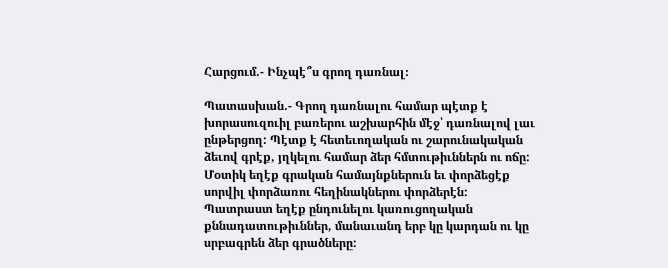Հարցում.- Ինչպէ՞ս գրող դառնալ։

Պատասխան.- Գրող դառնալու համար պէտք է խորասուզուիլ բառերու աշխարհին մէջ՝ դառնալով լաւ ընթերցող: Պէտք է հետեւողական ու շարունակական ձեւով գրէք, յղկելու համար ձեր հմտութիւններն ու ոճը: Մօտիկ եղէք գրական համայնքներուն եւ փորձեցէք սորվիլ փորձառու հեղինակներու փորձերէն: Պատրաստ եղէք ընդունելու կառուցողական քննադատութիւններ, մանաւանդ երբ կը կարդան ու կը սրբագրեն ձեր գրածները: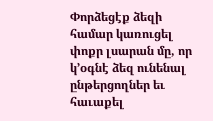Փորձեցէք ձեզի համար կառուցել փոքր լսարան մը, որ կ՚օգնէ ձեզ ունենալ ընթերցողներ եւ հաւաքել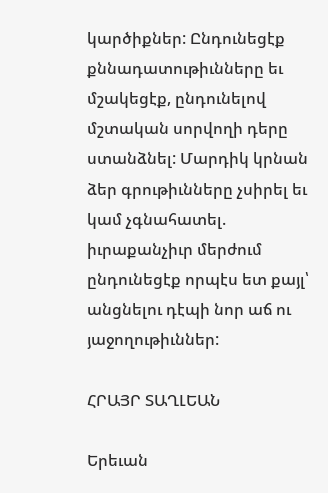կարծիքներ: Ընդունեցէք քննադատութիւնները եւ մշակեցէք, ընդունելով մշտական սորվողի դերը ստանձնել: Մարդիկ կրնան ձեր գրութիւնները չսիրել եւ կամ չգնահատել. իւրաքանչիւր մերժում ընդունեցէք որպէս ետ քայլ՝ անցնելու դէպի նոր աճ ու յաջողութիւններ:

ՀՐԱՅՐ ՏԱՂԼԵԱՆ

Երեւան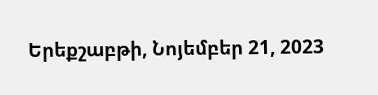Երեքշաբթի, Նոյեմբեր 21, 2023